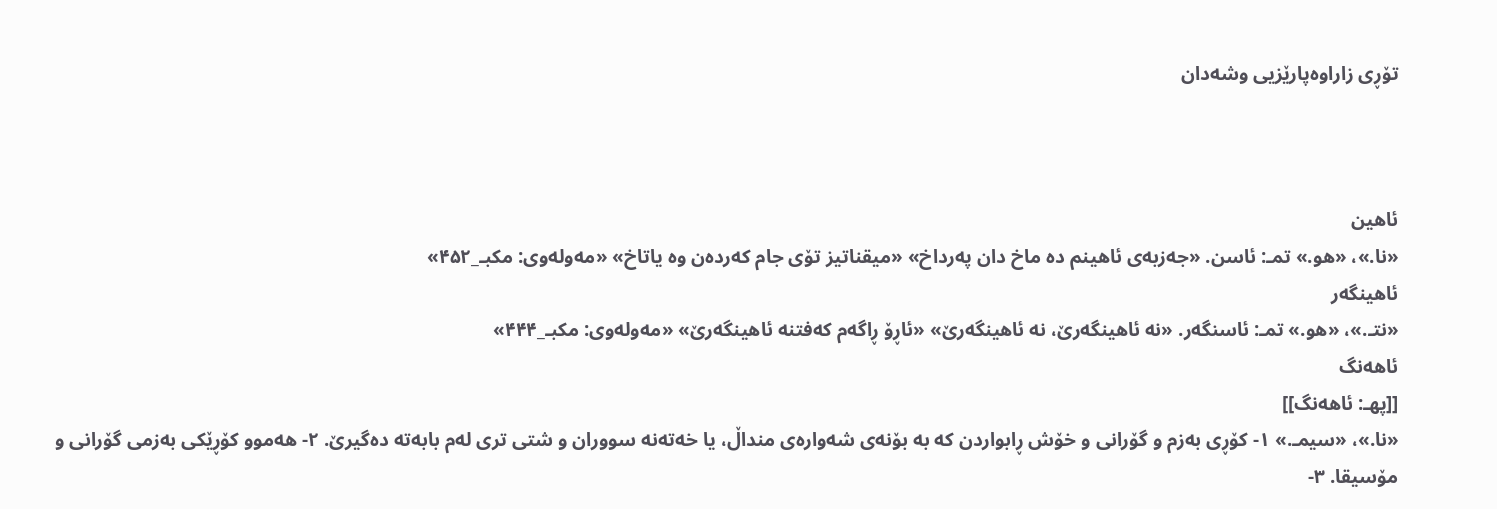تۆڕی زاراوەپارێزیی وشەدان



ئاهین
«نا.»، «هو.» تمـ: ئاسن. «جەزبەی ئاهینم دە ماخ دان پەرداخ» «میقناتیز تۆی جام کەردەن وە یاتاخ» «مەولەوی: مکبـ_۴۵۲»
ئاهینگەر
«نتـ.»، «هو.» تمـ: ئاسنگەر. «نە ئاهینگەرێ، نە ئاهینگەرێ» «ئاڕۆ ڕاگەم کەفتنە ئاهینگەرێ» «مەولەوی: مکبـ_۴۴۴»
ئاهەنگ
[[پهـ: ئاهەنگ]]
«نا.»، «سیمـ.» ۱- کۆڕی بەزم و گۆرانی و خۆش ڕابواردن کە بە بۆنەی شەوارەی منداڵ، یا خەتەنە سووران و شتی تری لەم بابەتە دەگیرێ. ۲- هەموو کۆڕێکی بەزمی گۆرانی و مۆسیقا. ۳-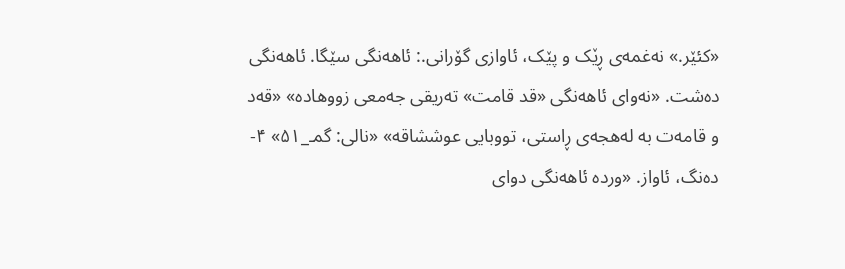«کئێر.» نەغمەی ڕێک و پێک، ئاوازی گۆرانی.: ئاهەنگی سێگا. ئاهەنگی دەشت. «نەوای ئاهەنگی «قد قامت» تەریقی جەمعی زووهادە» «قەد و قامەت بە لەهجەی ڕاستی، تووبایی عوششاقە» «نالی: گمـ_۵۱» ۴- دەنگ، ئاواز. «وردە ئاهەنگی دوای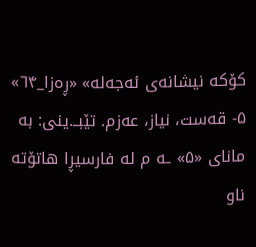کۆکە نیشانەی ئەجەلە» «ڕەزا_٦۴» ۵- قەست، نیاز، عەزم. تێبــ.ینی: بە مانای «۵» ـه م لە فارسیڕا هاتۆتە ناو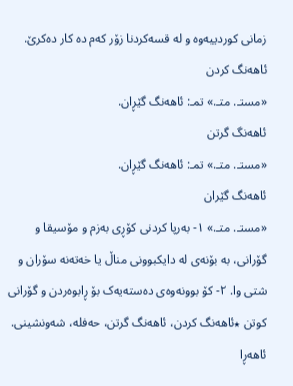زمانی کوردییەوە و لە قسەکردنا زۆر کەم دە کار دەکرێ.
ئاهەنگ کردن
«مستـ. متـ.» تمـ: ئاهەنگ گێڕان.
ئاهەنگ گرتن
«مستـ. متـ.» تمـ: ئاهەنگ گێڕان.
ئاهەنگ گێران
«مستـ. متـ.» ۱- بەرپا کردنی کۆڕی بەزم و مۆسیقا و گۆرانی، بە بۆنەی لە دایکبوونی مناڵ یا خەتەنە سۆران و شتی وا. ۲- کۆ بوونەوەی دەستەیەک بۆ ڕابوەردن و گۆرانی کوتن ٭ئاهەنگ کردن، ئاهەنگ گرتن، حەفلە، شەونشینی.
ئاهەڕا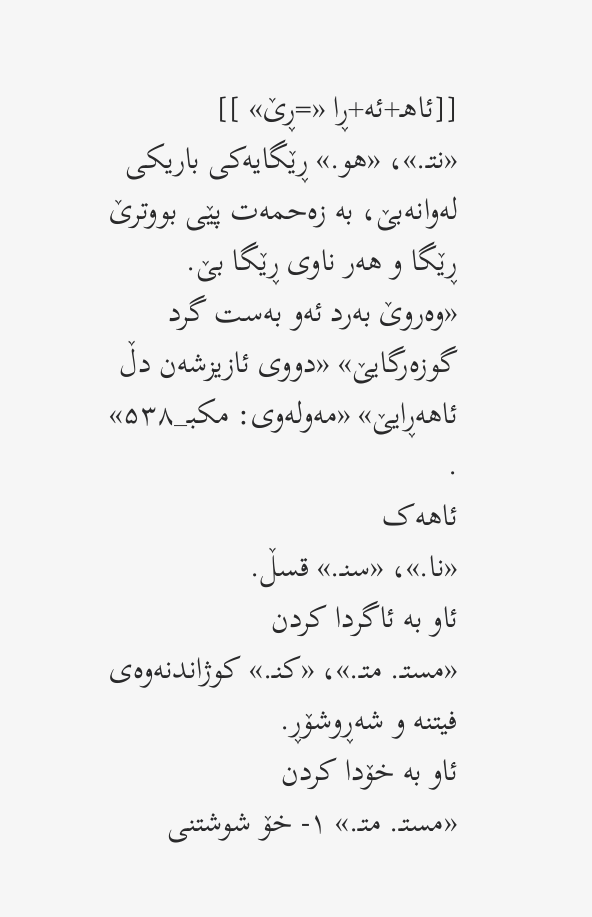[[ئاهـ+ئە+ڕا «=ڕێ» ]]
«نتـ.»، «هو.» ڕێگایەکی باریکی لەوانەبێ، بە زەحمەت پێی بووترێ ڕێگا و هەر ناوی ڕێگا بێ. «وەروێ بەرد ئەو بەست گرد گوزەرگایێ» «دووی ئازیزشەن دڵ ئاهەڕایێ» «مەولەوی: مکبـ_۵۳۸» .
ئاهەک
«نا.»، «سنـ.» قسڵ.
ئاو بە ئاگردا کردن
«مستـ. متـ.»، «کنـ.» کوژاندنەوەی فیتنە و شەڕوشۆڕ.
ئاو بە خۆدا کردن
«مستـ. متـ.» ١- خۆ شوشتنی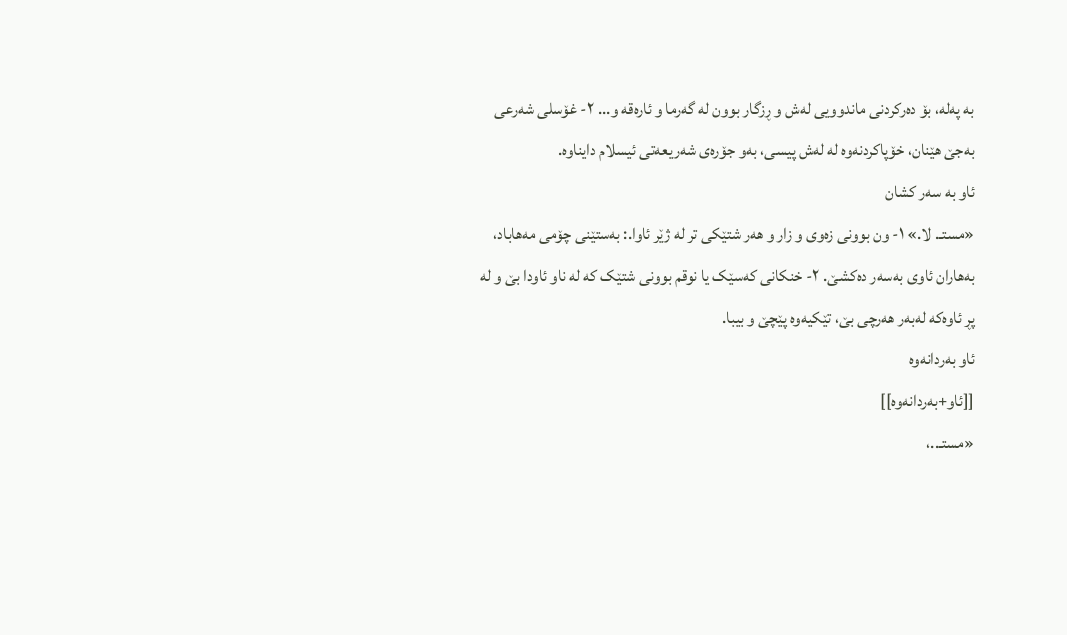بە پەله، بۆ دەرکردنی ماندوویی لەش و ڕزگار بوون لە گەرما و ئارەقە و... ٢- غۆسلی شەرعی بەجێ هێنان، خۆپاکردنەوە لە لەش پیسی، بەو جۆرەی شەریعەتی ئیسلام دایناوە.
ئاو بە سەر کشان
«مستـ. لا.» ١- ون بوونی زەوی و زار و هەر شتێکی تر لە ژێر ئاوا.: بەستێنی چۆمی مەهاباد، بەهاران ئاوی بەسەر دەکشێ. ٢- خنکانی کەسێک یا نوقم بوونی شتێک کە لە ناو ئاودا بێ و لە پڕ ئاوەکە لەبەر هەرچی بێ، تێکیەوە پێچێ و بیبا.
ئاو بەردانەوە
[[ئاو+بەردانەوە]]
«مستـ..،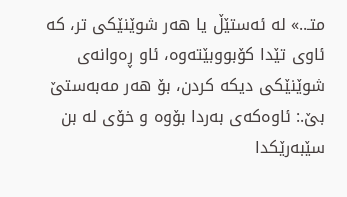متـ..» لە ئەستێڵ یا هەر شوێنێکی تر، کە ئاوی تێدا کۆبووبێتەوە، ئاو ڕەوانەی شوێنێکی دیکە کردن، بۆ هەر مەبەستێ بێ.: ئاوەکەی بەردا بۆوە و خۆی لە بن سێبەرێکدا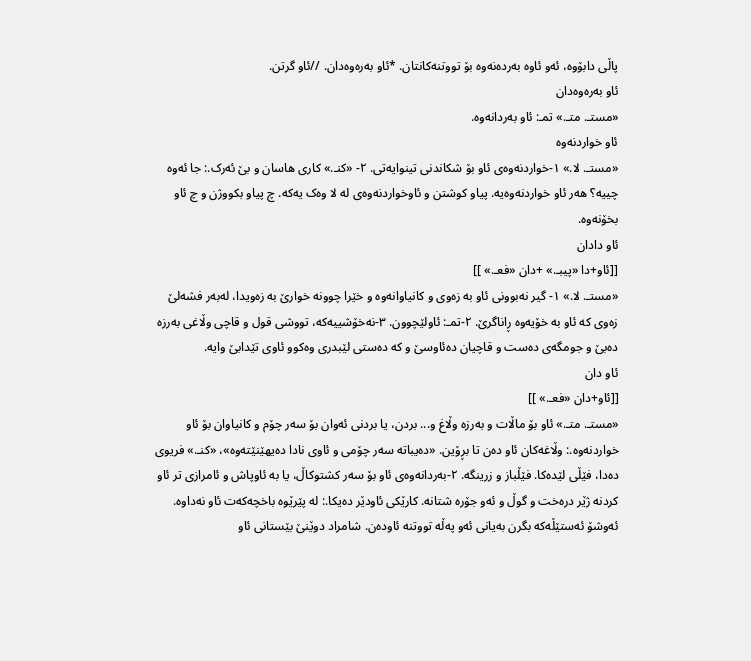پاڵی دابۆوە، ئەو ئاوە بەردەنەوە بۆ تووتنەکانتان. *ئاو بەرەوەدان. //ئاو گرتن.
ئاو بەرەوەدان
«مستـ. متـ.» تمـ: ئاو بەردانەوە.
ئاو خواردنەوە
«مستـ. لا.» ۱-خواردنەوەی ئاو بۆ شکاندنی تینوایەتی. ۲- «کنـ.» کاری هاسان و بێ ئەرک.: جا ئەوە چییە؟ هەر ئاو خواردنەوەیە. پیاو کوشتن و ئاوخواردنەوەی لە لا وەک یەکە. چ پیاو بکووژن و چ ئاو بخۆنەوە.
ئاو دادان
[[ئاو+دا «پیبـ.» +دان «فعـ.» ]]
«مستـ. لا.» ۱- گیر نەبوونی ئاو بە زەوی و کانیاوانەوە و خێرا چوونە خوارێ بە زەویدا، لەبەر فشەلێ زەوی کە ئاو بە خۆیەوە ڕاناگرێ. ۲-تمـ: ئاولێچوون. ۳-نەخۆشییەکە، تووشی قول و قاچی وڵاغی بەرزە دەبێ و جومگەی دەست و قاچیان دەئاوسێ و کە دەستی لێبدری وەکوو ئاوی تێدابێ وایە.
ئاو دان
[[ئاو+دان «فعـ.» ]]
«مستـ. متـ.» ئاو بۆ ماڵات و بەرزە وڵاغ و... بردن، یا بردنی ئەوان بۆ سەر چۆم و کانیاوان بۆ ئاو خواردنەوە.: وڵاغەکان ئاو دەن تا بڕۆین. «دەیباتە سەر چۆمی و ئاوی نادا دەیهێنێتەوە»، «کنـ.» فریوی دەدا، فێڵی لێدەکا. فێڵباز و زرینگە. ۲-بەردانەوەی ئاو بۆ سەر کشتوکاڵ، یا بە ئاوپاش و ئامرازی تر ئاو کردنە ژێر درەخت و گوڵ و ئەو جۆرە شتانە. کارێکی ئاودێر دەیکا.: لە پێرێوە باخچەکەت ئاو نەداوە. ئەوشۆ ئەستێڵەکە بگرن بەیانی ئەو پەڵە تووتنە ئاودەن. شامراد دوێنێ بێستانی ئاو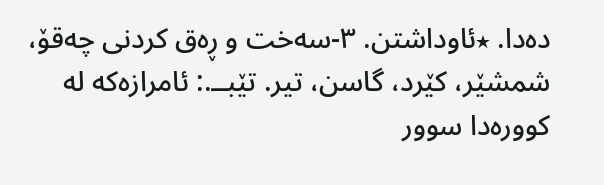دەدا. ٭ئاوداشتن. ۳-سەخت و ڕەق کردنی چەقۆ، شمشێر، کێرد، گاسن، تیر. تێبــ.: ئامرازەکە لە کوورەدا سوور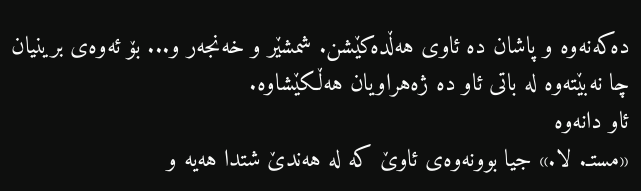دەکەنەوە و پاشان دە ئاوی هەڵدەکێشن. شمشێر و خەنجەر و... بۆ ئەوەی برینیان چا نەبێتەوە لە باتی ئاو دە ژەهراویان هەڵکێشاوە.
ئاو دانەوە
«مستـ. لا.» جیا بوونەوەی ئاوێ کە لە هەندێ شتدا هەیە و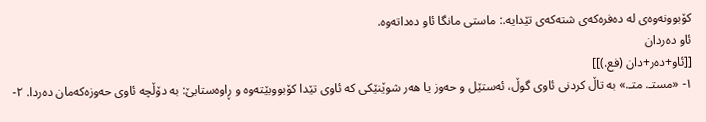کۆبوونەوەی لە دەفرەکەی شتەکەی تێدایە.: ماستی مانگا ئاو دەداتەوە.
ئاو دەردان
[[ئاو+دەر+دان (فع.)]]
۱- «مستـ. متـ.» بە تاڵ کردنی ئاوی گوڵ، ئەستێل و حەوز یا هەر شوێنێکی کە ئاوی تێدا کۆبووبێتەوە و ڕاوەستابێ: بە دۆڵچە ئاوی حەوزەکەمان دەردا. ۲-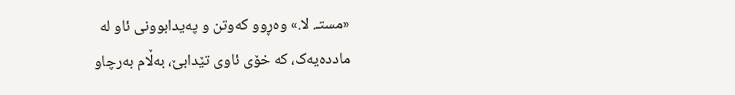«مستـ. لا.» وەڕوو کەوتن و پەیدابوونی ئاو لە ماددەیەک، کە خۆی ئاوی تێدابێ، بەڵام بەرچاو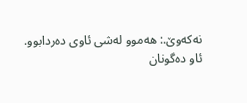نەکەوێ.: هەموو لەشی ئاوی دەردابوو.
ئاو دەگونان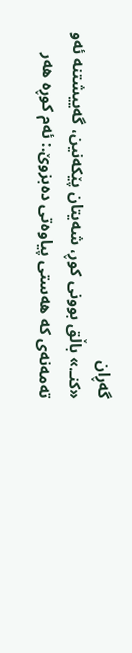گەڕان
«کنـ.» باڵق بوونی کوڕ، شەیتان پێکەنین، گەییشتنە ئەو تەمەنەی کە هەستی پیاوەتی دەبزوێ.: ئەم کوڕە هەر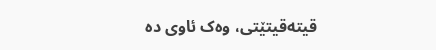قیتەقیتێتی، وەک ئاوی دە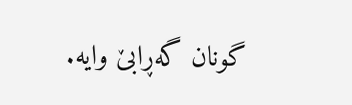گونان گەڕابێ وایە.